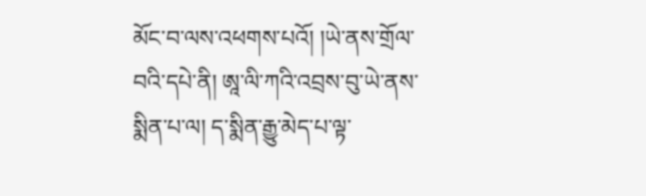མོང་བ་ལས་འཕགས་པའོ། །ཡེ་ནས་གྲོལ་བའི་དཔེ་ནི། ཨཱ་ལི་ཀའི་འབྲས་བུ་ཡེ་ནས་སྨིན་པ་ལ། ད་སྨིན་རྒྱུ་མེད་པ་ལྟ་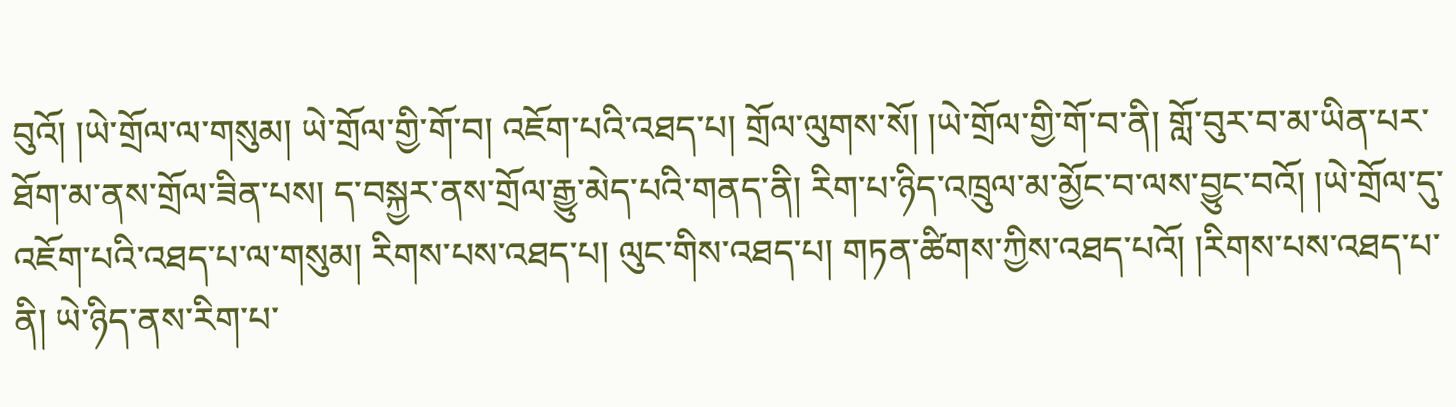བུའོ། །ཡེ་གྲོལ་ལ་གསུམ། ཡེ་གྲོལ་གྱི་གོ་བ། འཇོག་པའི་འཐད་པ། གྲོལ་ལུགས་སོ། །ཡེ་གྲོལ་གྱི་གོ་བ་ནི། གློ་བུར་བ་མ་ཡིན་པར་ཐོག་མ་ནས་གྲོལ་ཟིན་པས། ད་བསྐྱར་ནས་གྲོལ་རྒྱུ་མེད་པའི་གནད་ནི། རིག་པ་ཉིད་འཁྲུལ་མ་མྱོང་བ་ལས་བྱུང་བའོ། །ཡེ་གྲོལ་དུ་འཇོག་པའི་འཐད་པ་ལ་གསུམ། རིགས་པས་འཐད་པ། ལུང་གིས་འཐད་པ། གཏན་ཚིགས་ཀྱིས་འཐད་པའོ། །རིགས་པས་འཐད་པ་ནི། ཡེ་ཉིད་ནས་རིག་པ་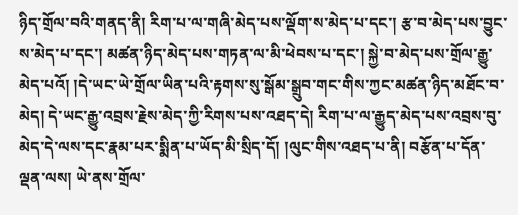ཉིད་གྲོལ་བའི་གནད་ནི། རིག་པ་ལ་གཞི་མེད་པས་ལྡོག་ས་མེད་པ་དང་། རྩ་བ་མེད་པས་བྱུང་ས་མེད་པ་དང་། མཚན་ཉིད་མེད་པས་གཏན་ལ་མི་ཕེབས་པ་དང་། སྐྱེ་བ་མེད་པས་གྲོལ་རྒྱུ་མེད་པའོ། །དེ་ཡང་ཡེ་གྲོལ་ཡིན་པའི་རྟགས་སུ་སྒོམ་སྒྲུབ་གང་གིས་ཀྱང་མཚན་ཉིད་མཐོང་བ་མེད། དེ་ཡང་རྒྱུ་འབྲས་རྗེས་མེད་ཀྱི་རིགས་པས་འཐད་དེ། རིག་པ་ལ་རྒྱུད་མེད་པས་འབྲས་བུ་མེད་དེ་ལས་དང་རྣམ་པར་སྨིན་པ་ཡོད་མི་སྲིད་དོ། །ལུང་གིས་འཐད་པ་ནི། བརྩོན་པ་དོན་ལྡན་ལས། ཡེ་ནས་གྲོལ་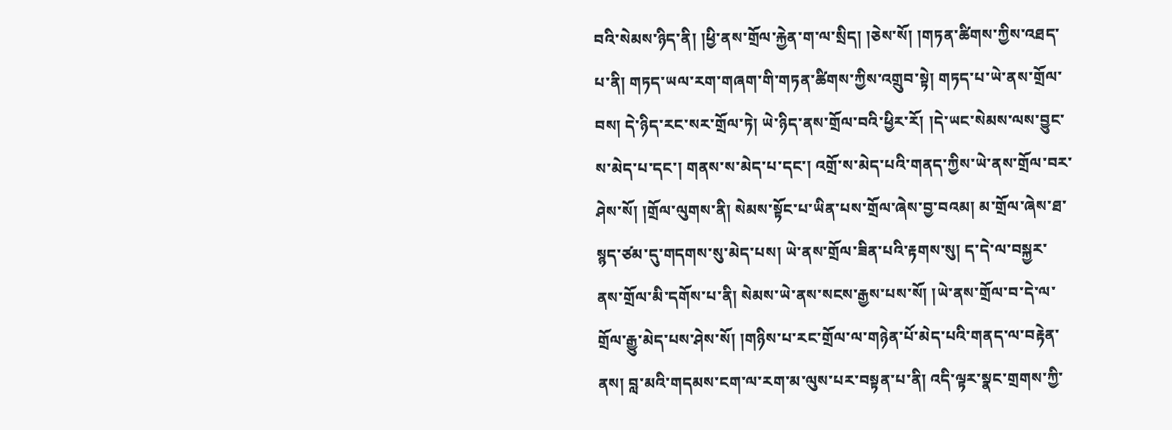བའི་སེམས་ཉིད་ནི། །ཕྱི་ནས་གྲོལ་རྐྱེན་ག་ལ་སྲིད། །ཅེས་སོ། །གཏན་ཚིགས་ཀྱིས་འཐད་པ་ནི། གཏད་ཡལ་རག་གཞག་གི་གཏན་ཚིགས་ཀྱིས་འགྲུབ་སྟེ། གཏད་པ་ཡེ་ནས་གྲོལ་བས། དེ་ཉིད་རང་སར་གྲོལ་ཏེ། ཡེ་ཉིད་ནས་གྲོལ་བའི་ཕྱིར་རོ། །དེ་ཡང་སེམས་ལས་བྱུང་ས་མེད་པ་དང་། གནས་ས་མེད་པ་དང་། འགྲོ་ས་མེད་པའི་གནད་ཀྱིས་ཡེ་ནས་གྲོལ་བར་ཤེས་སོ། །གྲོལ་ལུགས་ནི། སེམས་སྟོང་པ་ཡིན་པས་གྲོལ་ཞེས་བྱ་བའམ། མ་གྲོལ་ཞེས་ཐ་སྙད་ཙམ་དུ་གདགས་སུ་མེད་པས། ཡེ་ནས་གྲོལ་ཟིན་པའི་རྟགས་སུ། ད་དེ་ལ་བསྐྱར་ནས་གྲོལ་མི་དགོས་པ་ནི། སེམས་ཡེ་ནས་སངས་རྒྱས་པས་སོ། །ཡེ་ནས་གྲོལ་བ་དེ་ལ་གྲོལ་རྒྱུ་མེད་པས་ཤེས་སོ། །གཉིས་པ་རང་གྲོལ་ལ་གཉེན་པོ་མེད་པའི་གནད་ལ་བརྟེན་ནས། བླ་མའི་གདམས་ངག་ལ་རག་མ་ལུས་པར་བསྟན་པ་ནི། འདི་ལྟར་སྣང་གྲགས་ཀྱི་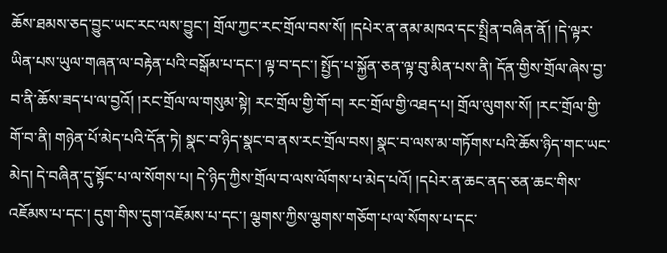ཆོས་ཐམས་ཅད་བྱུང་ཡང་རང་ལས་བྱུང་། གྲོལ་ཀྱང་རང་གྲོལ་བས་སོ། །དཔེར་ན་ནམ་མཁའ་དང་སྤྲིན་བཞིན་ནོ། །དེ་ལྟར་ཡིན་པས་ཡུལ་གཞན་ལ་བརྟེན་པའི་བསྒོམ་པ་དང་། ལྟ་བ་དང་། སྤྱོད་པ་སྐྱོན་ཅན་ལྟ་བུ་མིན་པས་ནི། དོན་གྱིས་གྲོལ་ཞེས་བྱ་བ་ནི་ཆོས་ཟད་པ་ལ་བྱའོ། །རང་གྲོལ་ལ་གསུམ་སྟེ། རང་གྲོལ་གྱི་གོ་བ། རང་གྲོལ་གྱི་འཐད་པ། གྲོལ་ལུགས་སོ། །རང་གྲོལ་གྱི་གོ་བ་ནི། གཉེན་པོ་མེད་པའི་དོན་ཏེ། སྣང་བ་ཉིད་སྣང་བ་ནས་རང་གྲོལ་བས། སྣང་བ་ལས་མ་གཏོགས་པའི་ཆོས་ཉིད་གང་ཡང་མེད། དེ་བཞིན་དུ་སྟོང་པ་ལ་སོགས་པ། དེ་ཉིད་ཀྱིས་གྲོལ་བ་ལས་ལོགས་པ་མེད་པའོ། །དཔེར་ན་ཆང་ནད་ཅན་ཆང་གིས་འཇོམས་པ་དང་། དུག་གིས་དུག་འཇོམས་པ་དང་། ལྕགས་ཀྱིས་ལྕགས་གཅོག་པ་ལ་སོགས་པ་དང་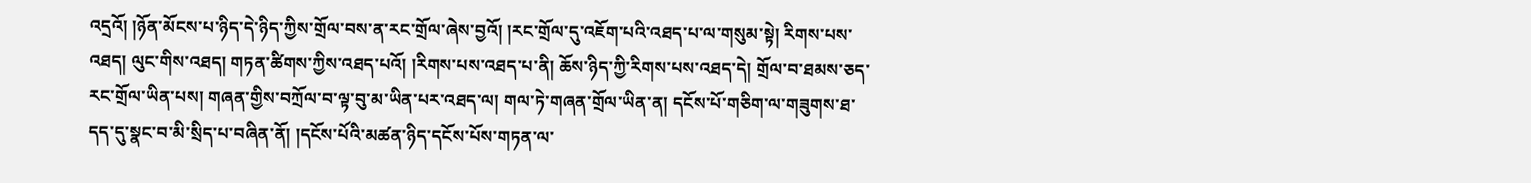འདྲའོ། །ཉོན་མོངས་པ་ཉིད་དེ་ཉིད་ཀྱིས་གྲོལ་བས་ན་རང་གྲོལ་ཞེས་བྱའོ། །རང་གྲོལ་དུ་འཇོག་པའི་འཐད་པ་ལ་གསུམ་སྟེ། རིགས་པས་འཐད། ལུང་གིས་འཐད། གཏན་ཚིགས་ཀྱིས་འཐད་པའོ། །རིགས་པས་འཐད་པ་ནི། ཆོས་ཉིད་ཀྱི་རིགས་པས་འཐད་དེ། གྲོལ་བ་ཐམས་ཅད་རང་གྲོལ་ཡིན་པས། གཞན་གྱིས་བཀྲོལ་བ་ལྟ་བུ་མ་ཡིན་པར་འཐད་ལ། གལ་ཏེ་གཞན་གྲོལ་ཡིན་ན། དངོས་པོ་གཅིག་ལ་གཟུགས་ཐ་དད་དུ་སྣང་བ་མི་སྲིད་པ་བཞིན་ནོ། །དངོས་པོའི་མཚན་ཉིད་དངོས་པོས་གཏན་ལ་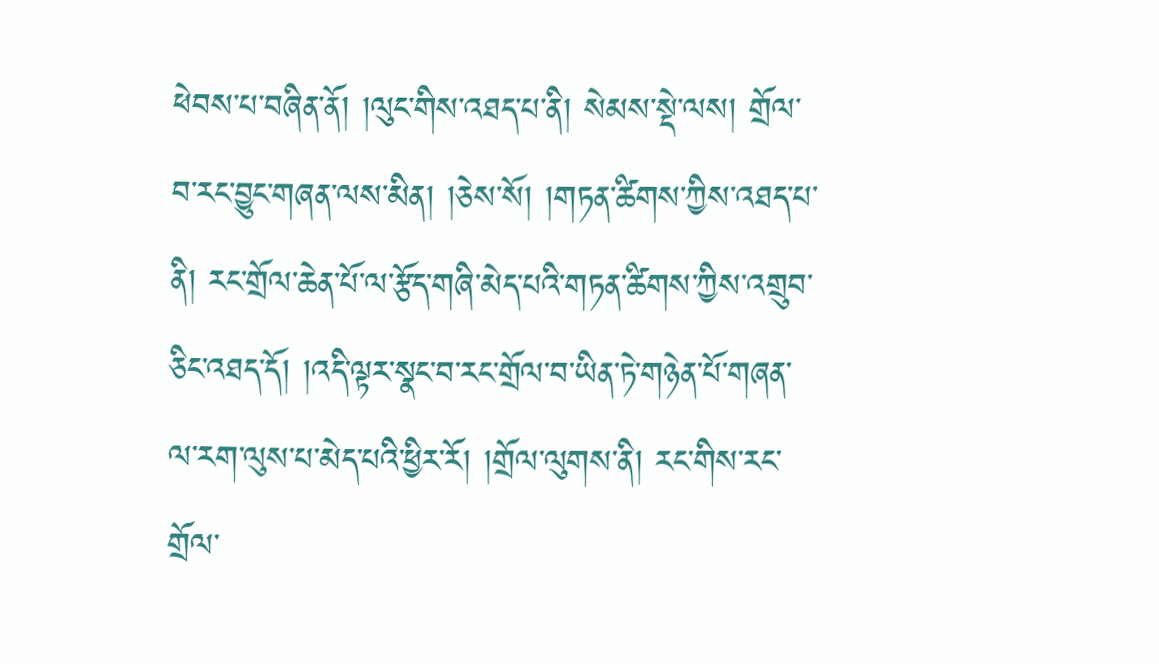ཕེབས་པ་བཞིན་ནོ། །ལུང་གིས་འཐད་པ་ནི། སེམས་སྡེ་ལས། གྲོལ་བ་རང་བྱུང་གཞན་ལས་མིན། །ཅེས་སོ། །གཏན་ཚིགས་ཀྱིས་འཐད་པ་ནི། རང་གྲོལ་ཆེན་པོ་ལ་རྩོད་གཞི་མེད་པའི་གཏན་ཚིགས་ཀྱིས་འགྲུབ་ཅིང་འཐད་དོ། །འདི་ལྟར་སྣང་བ་རང་གྲོལ་བ་ཡིན་ཏེ་གཉེན་པོ་གཞན་ལ་རག་ལུས་པ་མེད་པའི་ཕྱིར་རོ། །གྲོལ་ལུགས་ནི། རང་གིས་རང་གྲོལ་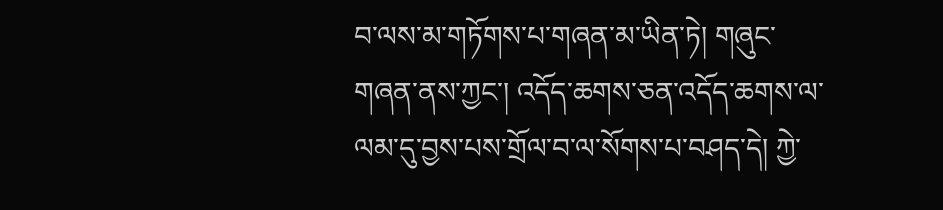བ་ལས་མ་གཏོགས་པ་གཞན་མ་ཡིན་ཏེ། གཞུང་གཞན་ནས་ཀྱང་། འདོད་ཆགས་ཅན་འདོད་ཆགས་ལ་ལམ་དུ་བྱས་པས་གྲོལ་བ་ལ་སོགས་པ་བཤད་དེ། ཀྱེ་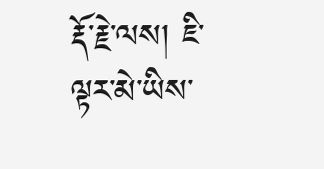རྡོ་རྗེ་ལས། ཇི་ལྟར་མེ་ཡིས་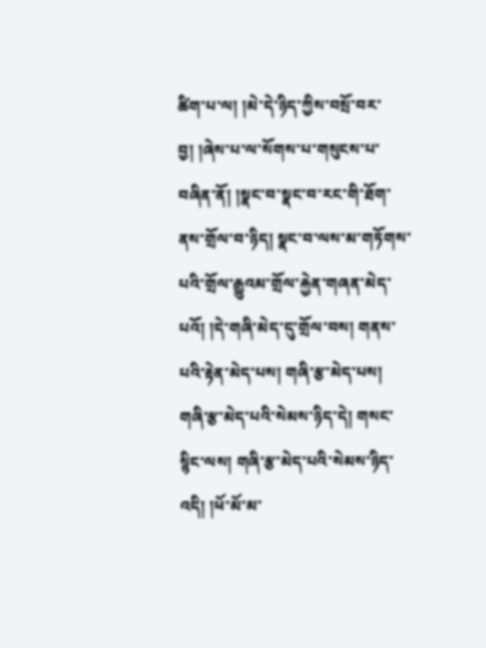ཚིག་པ་ལ། །མེ་དེ་ཉིད་ཀྱིས་བསྲོ་བར་བྱ། །ཞེས་པ་ལ་སོགས་པ་གསུངས་པ་བཞིན་ནོ། །སྣང་བ་སྣང་བ་རང་གི་ཐོག་ནས་གྲོལ་བ་ཉིད། སྣང་བ་ལས་མ་གཏོགས་པའི་གྲོལ་རྒྱུའམ་གྲོལ་རྐྱེན་གཞན་མེད་པའོ། །དེ་གཞི་མེད་དུ་གྲོལ་བས། གནས་པའི་རྟེན་མེད་པས། གཞི་རྩ་མེད་པས། གཞི་རྩ་མེད་པའི་སེམས་ཉིད་དེ། གསང་སྙིང་ལས། གཞི་རྩ་མེད་པའི་སེམས་ཉིད་འདི། །ཕོ་མོ་མ་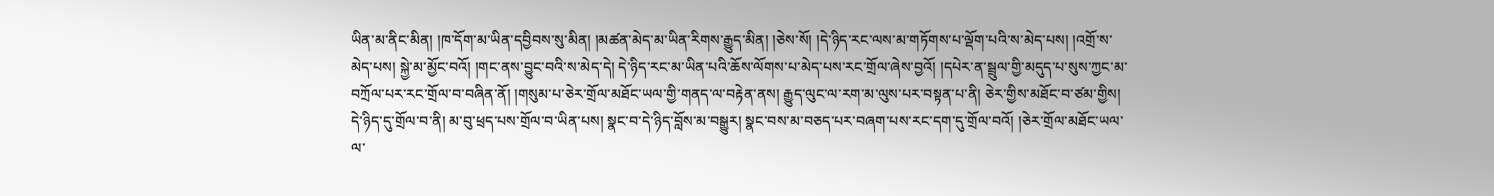ཡིན་མ་ནིང་མིན། །ཁ་དོག་མ་ཡིན་དབྱིབས་སུ་མིན། །མཚན་མེད་མ་ཡིན་རིགས་རྒྱུད་མིན། །ཅེས་སོ། །དེ་ཉིད་རང་ལས་མ་གཏོགས་པ་ལྡོག་པའི་ས་མེད་པས། །འགྲོ་ས་མེད་པས། སྐྱེ་མ་མྱོང་བའོ། །གང་ནས་བྱུང་བའི་ས་མེད་དེ། དེ་ཉིད་རང་མ་ཡིན་པའི་ཆོས་ལོགས་པ་མེད་པས་རང་གྲོལ་ཞེས་བྱའོ། །དཔེར་ན་སྦྲུལ་གྱི་མདུད་པ་སུས་ཀྱང་མ་བཀྲོལ་པར་རང་གྲོལ་བ་བཞིན་ནོ། །གསུམ་པ་ཅེར་གྲོལ་མཐོང་ཡལ་གྱི་གནད་ལ་བརྟེན་ནས། རྒྱུད་ལུང་ལ་རག་མ་ལུས་པར་བསྟན་པ་ནི། ཅེར་གྱིས་མཐོང་བ་ཙམ་གྱིས། དེ་ཉིད་དུ་གྲོལ་བ་ནི། མ་བུ་ཕྲད་པས་གྲོལ་བ་ཡིན་པས། སྣང་བ་དེ་ཉིད་བློས་མ་བསྒྱུར། སྣང་བས་མ་བཅད་པར་བཞག་པས་རང་དག་དུ་གྲོལ་བའོ། །ཅེར་གྲོལ་མཐོང་ཡལ་ལ་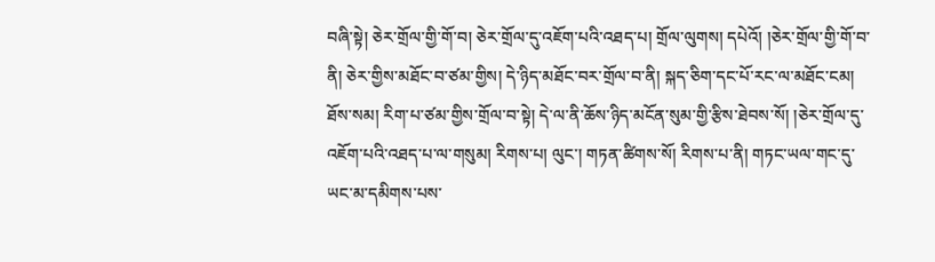བཞི་སྟེ། ཅེར་གྲོལ་གྱི་གོ་བ། ཅེར་གྲོལ་དུ་འཇོག་པའི་འཐད་པ། གྲོལ་ལུགས། དཔེའོ། །ཅེར་གྲོལ་གྱི་གོ་བ་ནི། ཅེར་གྱིས་མཐོང་བ་ཙམ་གྱིས། དེ་ཉིད་མཐོང་བར་གྲོལ་བ་ནི། སྐད་ཅིག་དང་པོ་རང་ལ་མཐོང་ངམ། ཐོས་སམ། རིག་པ་ཙམ་གྱིས་གྲོལ་བ་སྟེ། དེ་ལ་ནི་ཆོས་ཉིད་མངོན་སུམ་གྱི་རྩིས་ཐེབས་སོ། །ཅེར་གྲོལ་དུ་འཇོག་པའི་འཐད་པ་ལ་གསུམ། རིགས་པ། ལུང་། གཏན་ཚིགས་སོ། རིགས་པ་ནི། གཏང་ཡལ་གང་དུ་ཡང་མ་དམིགས་པས་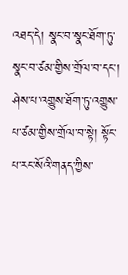འཐད་དེ། སྣང་བ་སྣང་ཐོག་ཏུ་སྣང་བ་ཙམ་གྱིས་གྲོལ་བ་དང་། ཤེས་པ་འགྱུས་ཐོག་ཏུ་འགྱུས་པ་ཙམ་གྱིས་གྲོལ་བ་སྟེ། སྟོང་པ་རང་སོའི་གནད་ཀྱིས་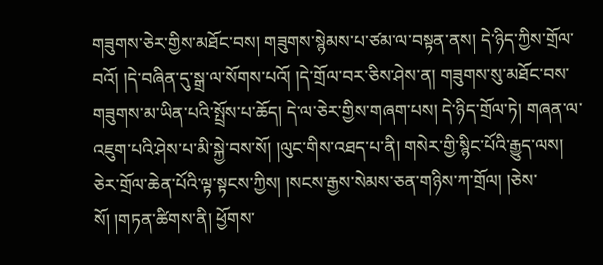གཟུགས་ཅེར་གྱིས་མཐོང་བས། གཟུགས་སྙེམས་པ་ཙམ་ལ་བསྟན་ནས། དེ་ཉིད་ཀྱིས་གྲོལ་བའོ། །དེ་བཞིན་དུ་སྒྲ་ལ་སོགས་པའོ། །དེ་གྲོལ་བར་ཅིས་ཤེས་ན། གཟུགས་སུ་མཐོང་བས་གཟུགས་མ་ཡིན་པའི་སྤྲོས་པ་ཆོད། དེ་ལ་ཅེར་གྱིས་གཞག་པས། དེ་ཉིད་གྲོལ་ཏེ། གཞན་ལ་འཇུག་པའི་ཤེས་པ་མི་སྐྱེ་བས་སོ། །ལུང་གིས་འཐད་པ་ནི། གསེར་གྱི་སྙིང་པོའི་རྒྱུད་ལས། ཅེར་གྲོལ་ཆེན་པོའི་ལྟ་སྟངས་ཀྱིས། །སངས་རྒྱས་སེམས་ཅན་གཉིས་ཀ་གྲོལ། །ཅེས་སོ། །གཏན་ཚིགས་ནི། ཕྱོགས་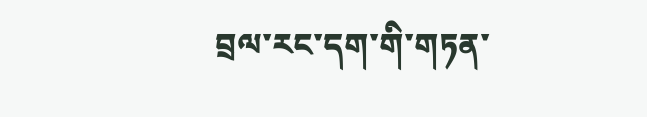བྲལ་རང་དག་གི་གཏན་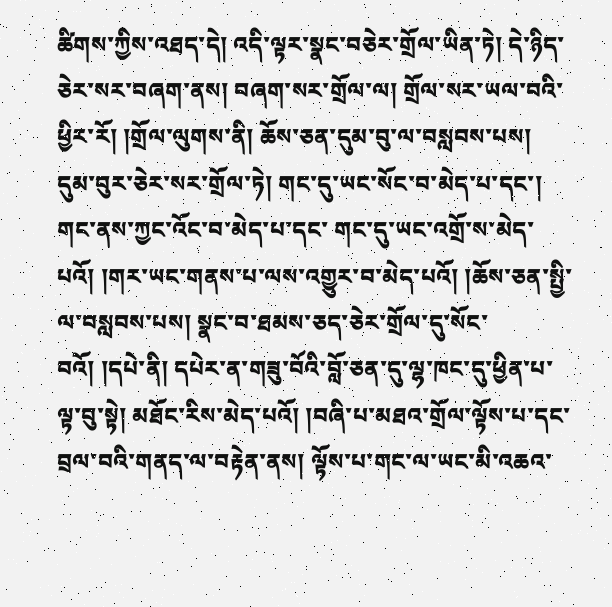ཚིགས་ཀྱིས་འཐད་དེ། འདི་ལྟར་སྣང་བཅེར་གྲོལ་ཡིན་ཏེ། དེ་ཉིད་ཅེར་སར་བཞག་ནས། བཞག་སར་གྲོལ་ལ། གྲོལ་སར་ཡལ་བའི་ཕྱིར་རོ། །གྲོལ་ལུགས་ནི། ཆོས་ཅན་དུམ་བུ་ལ་བསླབས་པས། དུམ་བུར་ཅེར་སར་གྲོལ་ཏེ། གང་དུ་ཡང་སོང་བ་མེད་པ་དང་། གང་ནས་ཀྱང་འོང་བ་མེད་པ་དང་ གང་དུ་ཡང་འགྲོ་ས་མེད་པའོ། །གར་ཡང་གནས་པ་ལས་འགྱུར་བ་མེད་པའོ། །ཆོས་ཅན་སྤྱི་ལ་བསླབས་པས། སྣང་བ་ཐམས་ཅད་ཅེར་གྲོལ་དུ་སོང་བའོ། །དཔེ་ནི། དཔེར་ན་གཟུ་བོའི་བློ་ཅན་དུ་ལྷ་ཁང་དུ་ཕྱིན་པ་ལྟ་བུ་སྟེ། མཐོང་རིས་མེད་པའོ། །བཞི་པ་མཐའ་གྲོལ་ལྟོས་པ་དང་བྲལ་བའི་གནད་ལ་བརྟེན་ནས། ལྟོས་པ་གང་ལ་ཡང་མི་འཆའ་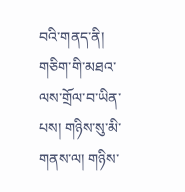བའི་གནད་ནི། གཅིག་གི་མཐའ་ལས་གྲོལ་བ་ཡིན་པས། གཉིས་སུ་མི་གནས་ལ། གཉིས་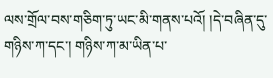ལས་གྲོལ་བས་གཅིག་ཏུ་ཡང་མི་གནས་པའོ། །དེ་བཞིན་དུ་གཉིས་ཀ་དང་། གཉིས་ཀ་མ་ཡིན་པ་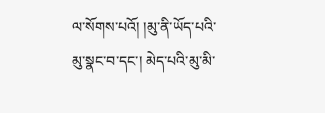ལ་སོགས་པའོ། །མུ་ནི་ཡོད་པའི་མུ་སྣང་བ་དང་། མེད་པའི་མུ་མི་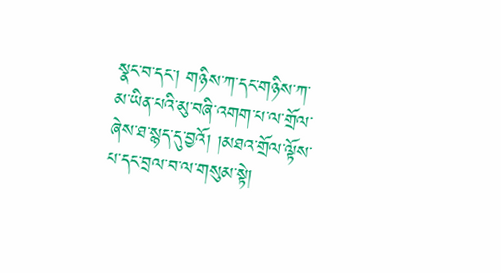སྣང་བ་དང་། གཉིས་ཀ་དང་གཉིས་ཀ་མ་ཡིན་པའི་མུ་བཞི་འགག་པ་ལ་གྲོལ་ཞེས་ཐ་སྙད་དུ་བྱའོ། །མཐའ་གྲོལ་ལྟོས་པ་དང་བྲལ་བ་ལ་གསུམ་སྟེ།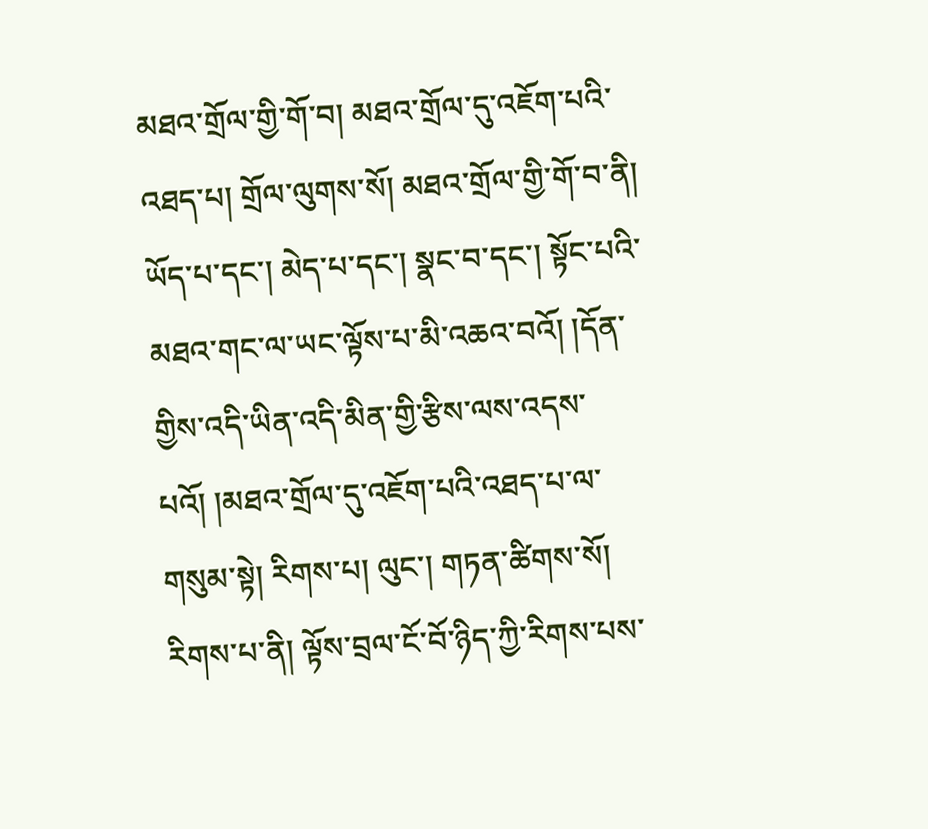མཐའ་གྲོལ་གྱི་གོ་བ། མཐའ་གྲོལ་དུ་འཇོག་པའི་འཐད་པ། གྲོལ་ལུགས་སོ། མཐའ་གྲོལ་གྱི་གོ་བ་ནི། ཡོད་པ་དང་། མེད་པ་དང་། སྣང་བ་དང་། སྟོང་པའི་མཐའ་གང་ལ་ཡང་ལྟོས་པ་མི་འཆའ་བའོ། །དོན་གྱིས་འདི་ཡིན་འདི་མིན་གྱི་རྩིས་ལས་འདས་པའོ། །མཐའ་གྲོལ་དུ་འཇོག་པའི་འཐད་པ་ལ་གསུམ་སྟེ། རིགས་པ། ལུང་། གཏན་ཚིགས་སོ། རིགས་པ་ནི། ལྟོས་བྲལ་ངོ་བོ་ཉིད་ཀྱི་རིགས་པས་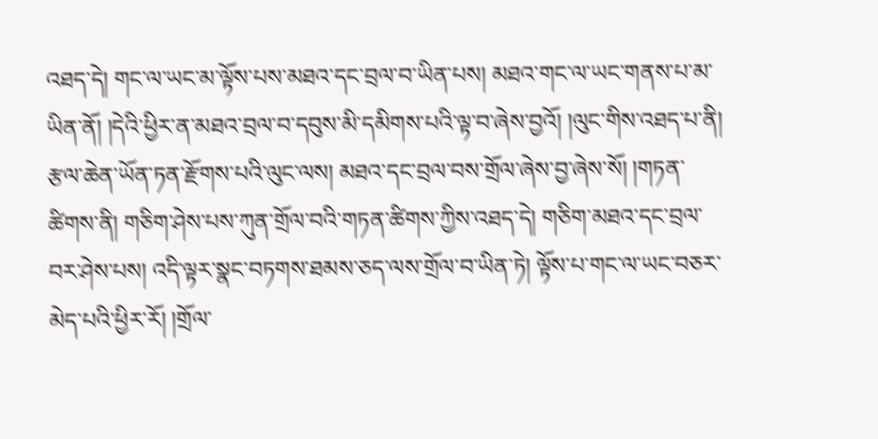འཐད་དེ། གང་ལ་ཡང་མ་ལྟོས་པས་མཐའ་དང་བྲལ་བ་ཡིན་པས། མཐའ་གང་ལ་ཡང་གནས་པ་མ་ཡིན་ནོ། །དེའི་ཕྱིར་ན་མཐའ་བྲལ་བ་དབུས་མི་དམིགས་པའི་ལྟ་བ་ཞེས་བྱའོ། །ལུང་གིས་འཐད་པ་ནི། རྩལ་ཆེན་ཡོན་ཏན་རྫོགས་པའི་ལུང་ལས། མཐའ་དང་བྲལ་བས་གྲོལ་ཞེས་བྱ་ཞེས་སོ། །གཏན་ཚིགས་ནི། གཅིག་ཤེས་པས་ཀུན་གྲོལ་བའི་གཏན་ཚིགས་ཀྱིས་འཐད་དེ། གཅིག་མཐའ་དང་བྲལ་བར་ཤེས་པས། འདི་ལྟར་སྣང་བཏགས་ཐམས་ཅད་ལས་གྲོལ་བ་ཡིན་ཏེ། ལྟོས་པ་གང་ལ་ཡང་བཅར་མེད་པའི་ཕྱིར་རོ། །གྲོལ་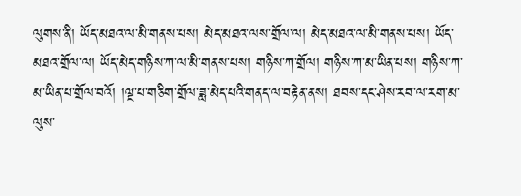ལུགས་ནི། ཡོད་མཐའ་ལ་མི་གནས་པས། མེད་མཐའ་ལས་གྲོལ་ལ། མེད་མཐའ་ལ་མི་གནས་པས། ཡོད་མཐའ་གྲོལ་ལ། ཡོད་མེད་གཉིས་ཀ་ལ་མི་གནས་པས། གཉིས་ཀ་གྲོལ། གཉིས་ཀ་མ་ཡིན་པས། གཉིས་ཀ་མ་ཡིན་པ་གྲོལ་བའོ། །ལྔ་པ་གཅིག་གྲོལ་ཟླ་མེད་པའི་གནད་ལ་བརྟེན་ནས། ཐབས་དང་ཤེས་རབ་ལ་རག་མ་ལུས་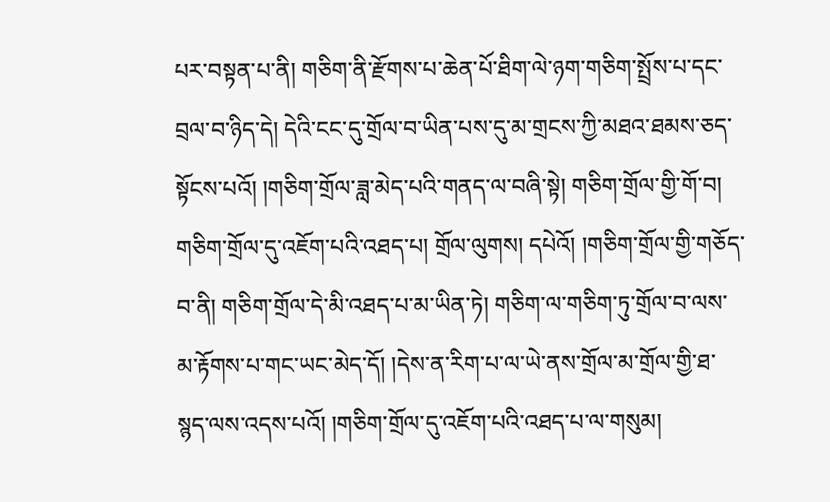པར་བསྟན་པ་ནི། གཅིག་ནི་རྫོགས་པ་ཆེན་པོ་ཐིག་ལེ་ཉག་གཅིག་སྤྲོས་པ་དང་བྲལ་བ་ཉིད་དེ། དེའི་ངང་དུ་གྲོལ་བ་ཡིན་པས་དུ་མ་གྲངས་ཀྱི་མཐའ་ཐམས་ཅད་སྟོངས་པའོ། །གཅིག་གྲོལ་ཟླ་མེད་པའི་གནད་ལ་བཞི་སྟེ། གཅིག་གྲོལ་གྱི་གོ་བ། གཅིག་གྲོལ་དུ་འཇོག་པའི་འཐད་པ། གྲོལ་ལུགས། དཔེའོ། །གཅིག་གྲོལ་གྱི་གཅོད་བ་ནི། གཅིག་གྲོལ་དེ་མི་འཐད་པ་མ་ཡིན་ཏེ། གཅིག་ལ་གཅིག་ཏུ་གྲོལ་བ་ལས་མ་རྟོགས་པ་གང་ཡང་མེད་དོ། །དེས་ན་རིག་པ་ལ་ཡེ་ནས་གྲོལ་མ་གྲོལ་གྱི་ཐ་སྙད་ལས་འདས་པའོ། །གཅིག་གྲོལ་དུ་འཇོག་པའི་འཐད་པ་ལ་གསུམ།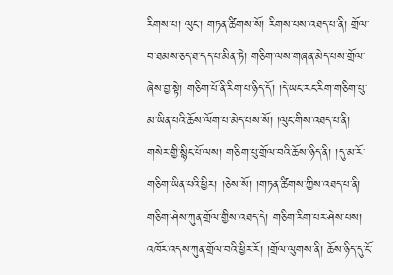རིགས་པ། ལུང་། གཏན་ཚིགས་སོ། རིགས་པས་འཐད་པ་ནི། གྲོལ་བ་ཐམས་ཅད་ཐ་དད་པ་མིན་ཏེ། གཅིག་ལས་གཞན་མེད་པས་གྲོལ་ཞེས་བྱ་སྟེ། གཅིག་པོ་ནི་རིག་པ་ཉིད་དོ། །དེ་ཡང་རང་རིག་གཅིག་པུ་མ་ཡིན་པའི་ཆོས་ལོག་པ་མེད་པས་སོ། །ལུང་གིས་འཐད་པ་ནི། གསེར་གྱི་སྙིང་པོ་ལས། གཅིག་པུ་གྲོལ་བའི་ཆོས་ཉིད་ནི། །དུ་མ་རོ་གཅིག་ཡིན་པའི་ཕྱིར། །ཅེས་སོ། །གཏན་ཚིགས་ཀྱིས་འཐད་པ་ནི། གཅིག་ཤེས་ཀུན་གྲོལ་གྱིས་འཐད་དེ། གཅིག་རིག་པར་ཤེས་པས། འཁོར་འདས་ཀུན་གྲོལ་བའི་ཕྱིར་རོ། །གྲོལ་ལུགས་ནི། ཆོས་ཉིད་དུ་ངོ་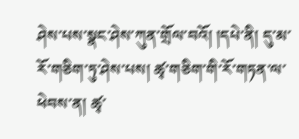ཤེས་པས་སྣང་ཤེས་ཀུན་གྲོལ་བའོ། །དཔེ་ནི། དུ་མ་རོ་གཅིག་ཏུ་ཤེས་པས། ཚྭ་གཅིག་གི་རོ་གཏན་ལ་ཕེབས་ན། ཚྭ་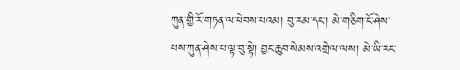ཀུན་གྱི་རོ་གཏན་ལ་ཕེབས་པའམ། བུ་རམ་དང་། མེ་གཅིག་ངོ་ཤེས་པས་ཀུན་ཤེས་པ་ལྟ་བུ་སྟེ། བྱང་ཆུབ་སེམས་འགྲེལ་ལས། མེ་ཡི་རང་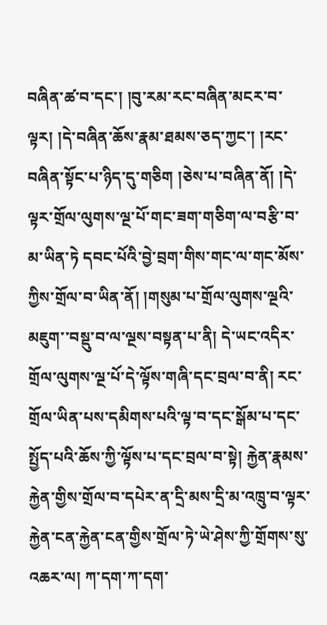བཞིན་ཚ་བ་དང་། །བུ་རམ་རང་བཞིན་མངར་བ་ལྟར། །དེ་བཞིན་ཆོས་རྣམ་ཐམས་ཅད་ཀྱང་། །རང་བཞིན་སྟོང་པ་ཉིད་དུ་གཅིག །ཅེས་པ་བཞིན་ནོ། །དེ་ལྟར་གྲོལ་ལུགས་ལྔ་པོ་གང་ཟག་གཅིག་ལ་བརྩི་བ་མ་ཡིན་ཏེ དབང་པོའི་བྱེ་བྲག་གིས་གང་ལ་གང་མོས་ཀྱིས་གྲོལ་བ་ཡིན་ནོ། །གསུམ་པ་གྲོལ་ལུགས་ལྔའི་མཇུག་་བསྡུ་བ་ལ་ལྔས་བསྟན་པ་ནི། དེ་ཡང་འདིར་གྲོལ་ལུགས་ལྔ་པོ་དེ་ལྟོས་གཞི་དང་བྲལ་བ་ནི། རང་གྲོལ་ཡིན་པས་དམིགས་པའི་ལྟ་བ་དང་སྒོམ་པ་དང་སྤྱོད་པའི་ཆོས་ཀྱི་ལྟོས་པ་དང་བྲལ་བ་སྟེ། རྐྱེན་རྣམས་རྐྱེན་གྱིས་གྲོལ་བ་དཔེར་ན་དྲི་མས་དྲི་མ་འཁྲུ་བ་ལྟར་རྐྱེན་ངན་རྐྱེན་ངན་གྱིས་གྲོལ་ཏེ་ཡེ་ཤེས་ཀྱི་གྲོགས་སུ་འཆར་ལ། ཀ་དག་ཀ་དག་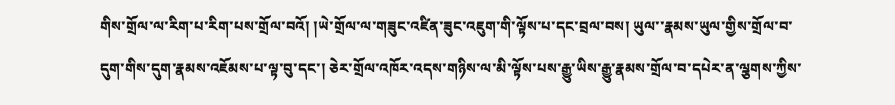གིས་གྲོལ་ལ་རིག་པ་རིག་པས་གྲོལ་བའོ། །ཡེ་གྲོལ་ལ་གཟུང་འཛིན་ཟུང་འཇུག་གི་ལྟོས་པ་དང་བྲལ་བས། ཡུལ་་རྣམས་ཡུལ་གྱིས་གྲོལ་བ་དུག་གིས་དུག་རྣམས་འཇོམས་པ་ལྟ་བུ་དང་། ཅེར་གྲོལ་འཁོར་འདས་གཉིས་ལ་མི་ལྟོས་པས་རྒྱུ་ཡིས་རྒྱུ་རྣམས་གྲོལ་བ་དཔེར་ན་ལྕགས་ཀྱིས་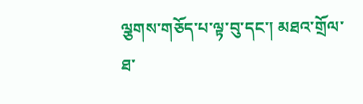ལྕགས་གཅོད་པ་ལྟ་བུ་དང་། མཐའ་གྲོལ་ཐ་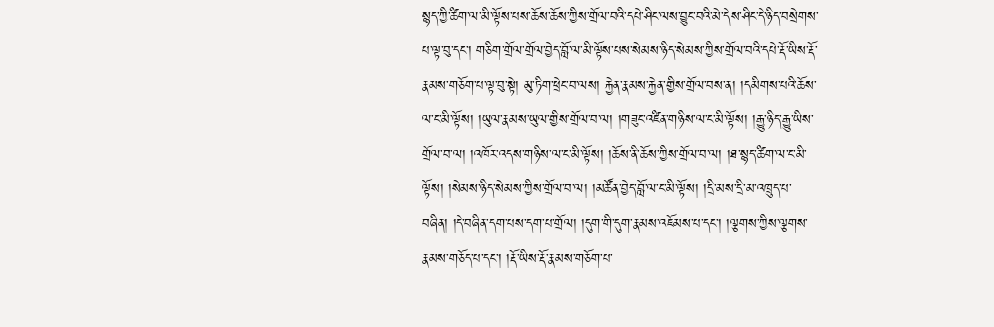སྙད་ཀྱི་ཚིག་ལ་མི་ལྟོས་པས་ཆོས་ཆོས་ཀྱིས་གྲོལ་བའི་དཔེ་ཤིང་ལས་བྱུང་བའི་མེ་དེས་ཤིང་དེ་ཉིད་བསྲེགས་པ་ལྟ་བུ་དང་། གཅིག་གྲོལ་གྲོལ་བྱེད་བློ་ལ་མི་ལྟོས་པས་སེམས་ཉིད་སེམས་ཀྱིས་གྲོལ་བའི་དཔེ་རྡོ་ཡིས་རྡོ་རྣམས་གཅོག་པ་ལྟ་བུ་སྟེ། མུ་ཏིག་ཕྲེང་བ་ལས། རྐྱེན་རྣམས་རྐྱེན་གྱིས་གྲོལ་བས་ན། །དམིགས་པའི་ཆོས་ལ་ང་མི་ལྟོས། །ཡུལ་རྣམས་ཡུལ་གྱིས་གྲོལ་བ་ལ། །གཟུང་འཛིན་གཉིས་ལ་ང་མི་ལྟོས། །རྒྱུ་ཉིད་རྒྱུ་ཡིས་གྲོལ་བ་ལ། །འཁོར་འདས་གཉིས་ལ་ང་མི་ལྟོས། །ཆོས་ནི་ཆོས་ཀྱིས་གྲོལ་བ་ལ། །ཐ་སྙད་ཚིག་ལ་ང་མི་ལྟོས། །སེམས་ཉིད་སེམས་ཀྱིས་གྲོལ་བ་ལ། །མཚོན་བྱེད་བློ་ལ་ང་མི་ལྟོས། །དྲི་མས་དྲི་མ་འཁྲུད་པ་བཞིན། །དེ་བཞིན་དག་པས་དག་པ་གྲོལ། །དུག་གི་དུག་རྣམས་འཇོམས་པ་དང་། །ལྕགས་ཀྱིས་ལྕགས་རྣམས་གཅོད་པ་དང་། །རྡོ་ཡིས་རྡོ་རྣམས་གཅོག་པ་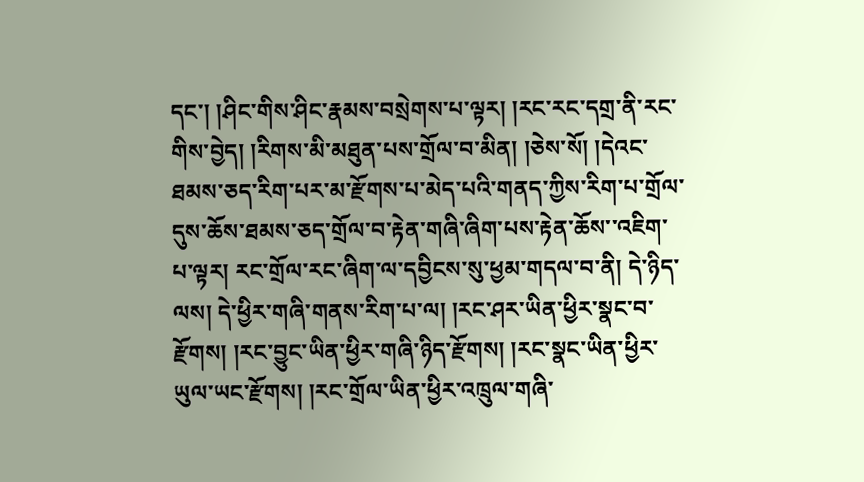དང་། །ཤིང་གིས་ཤིང་རྣམས་བསྲེགས་པ་ལྟར། །རང་རང་དགྲ་ནི་རང་གིས་བྱེད། །རིགས་མི་མཐུན་པས་གྲོལ་བ་མིན། །ཅེས་སོ། །དེའང་ཐམས་ཅད་རིག་པར་མ་རྫོགས་པ་མེད་པའི་གནད་ཀྱིས་རིག་པ་གྲོལ་དུས་ཆོས་ཐམས་ཅད་གྲོལ་བ་རྟེན་གཞི་ཞིག་པས་རྟེན་ཆོས་་འཇིག་པ་ལྟར། རང་གྲོལ་རང་ཞིག་ལ་དབྱིངས་སུ་ཕྱམ་གདལ་བ་ནི། དེ་ཉིད་ལས། དེ་ཕྱིར་གཞི་གནས་རིག་པ་ལ། །རང་ཤར་ཡིན་ཕྱིར་སྣང་བ་རྫོགས། །རང་བྱུང་ཡིན་ཕྱིར་གཞི་ཉིད་རྫོགས། །རང་སྣང་ཡིན་ཕྱིར་ཡུལ་ཡང་རྫོགས། །རང་གྲོལ་ཡིན་ཕྱིར་འཁྲུལ་གཞི་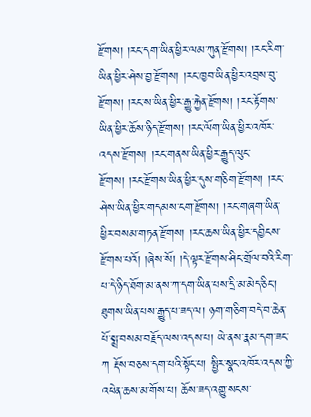རྫོགས། །རང་དག་ཡིན་ཕྱིར་ལམ་ཀུན་རྫོགས། །རང་རིག་ཡིན་ཕྱིར་ཤེས་བྱ་རྫོགས། །རང་ཁྱབ་ཡིན་ཕྱིར་འབྲས་བུ་རྫོགས། །རང་ས་ཡིན་ཕྱིར་རྒྱུ་རྐྱེན་རྫོགས། །རང་རྟོགས་ཡིན་ཕྱིར་ཆོས་ཉིད་རྫོགས། །རང་ལོག་ཡིན་ཕྱིར་འཁོར་འདས་རྫོགས། །རང་གནས་ཡིན་ཕྱིར་རྒྱུད་ལུང་རྫོགས། །རང་རྫོགས་ཡིན་ཕྱིར་དུས་གཅིག་རྫོགས། །རང་ཤེས་ཡིན་ཕྱིར་གདམས་ངག་རྫོགས། །རང་གཞག་ཡིན་ཕྱིར་བསམ་གཏན་རྫོགས། །རང་ཆས་ཡིན་ཕྱིར་དབྱིངས་རྫོགས་པའོ། །ཞེས་སོ། །དེ་ལྟར་རྫོགས་ཤིང་གྲོལ་བའི་རིག་པ་དེ་ཉིད་ཐོག་མ་ནས་ཀ་དག་ཡིན་པས་དྲི་མ་མེད་ཅིང་། ཐུགས་ཡིན་པས་རྒྱུད་པ་ཟད་ལ། ཉག་གཅིག་བདེ་བ་ཆེན་པོ་སྨྲ་བསམ་བརྗོད་ལས་འདས་པ། ཡེ་ནས་རྣམ་དག་ཟང་ཀ རྡོས་བཅས་དག་པའི་སྟོང་པ། སྤྱིར་སྣང་འཁོར་འདས་ཀྱི་འཕེན་ཆས་མ་གོས་པ། ཆོས་ཟད་འགྱུ་སངས་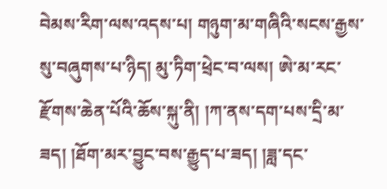བེམས་རིག་ལས་འདས་པ། གཉུག་མ་གཞིའི་སངས་རྒྱས་སུ་བཞུགས་པ་ཉིད། མུ་ཏིག་ཕྲེང་བ་ལས། ཨེ་མ་རང་རྫོགས་ཆེན་པོའི་ཆོས་སྐུ་ནི། །ཀ་ནས་དག་པས་དྲི་མ་ཟད། །ཐོག་མར་བྱུང་བས་རྒྱུད་པ་ཟད། །ཟླ་དང་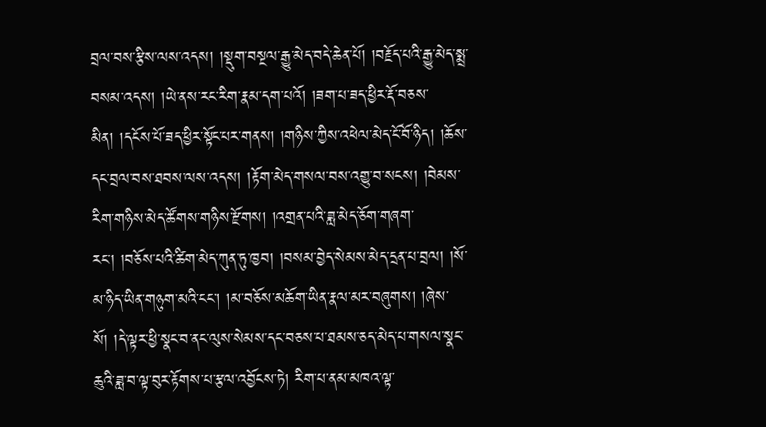བྲལ་བས་རྩིས་ལས་འདས། །སྡུག་བསྔལ་རྒྱུ་མེད་བདེ་ཆེན་པོ། །བརྗོད་པའི་རྒྱུ་མེད་སྨྲ་བསམ་འདས། །ཡེ་ནས་རང་རིག་རྣམ་དག་པའོ། །ཟག་པ་ཟད་ཕྱིར་རྡོ་བཅས་མིན། །དངོས་པོ་ཟད་ཕྱིར་སྟོང་པར་གནས། །གཉིས་ཀྱིས་འཕེལ་མེད་ངོ་བོ་ཉིད། །ཆོས་དང་བྲལ་བས་ཐབས་ལས་འདས། །རྟོག་མེད་གསལ་བས་འགྱུ་བ་སངས། །བེམས་རིག་གཉིས་མེད་ཚོགས་གཉིས་རྫོགས། །འགྲན་པའི་ཟླ་མེད་ཅོག་གཞག་རང་། །བཅོས་པའི་ཚིག་མེད་ཀུན་ཏུ་ཁྱབ། །བསམ་བྱེད་སེམས་མེད་དྲན་པ་བྲལ། །སོ་མ་ཉིད་ཡིན་གཉུག་མའི་ངང་། །མ་བཅོས་མཆོག་ཡིན་རྣལ་མར་བཞུགས། །ཞེས་སོ། །དེ་ལྟར་ཕྱི་སྣང་བ་ནང་ལུས་སེམས་དང་བཅས་པ་ཐམས་ཅད་མེད་པ་གསལ་སྣང་ཆུའི་ཟླ་བ་ལྟ་བུར་རྟོགས་པ་རྩལ་འབྱོངས་ཏེ། རིག་པ་ནམ་མཁའ་ལྟ་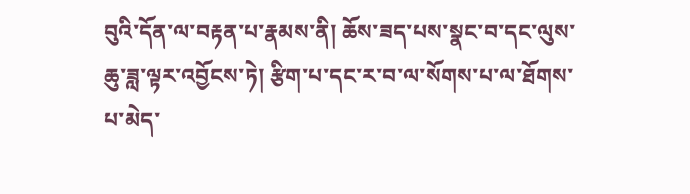བུའི་དོན་ལ་བརྟན་པ་རྣམས་ནི། ཆོས་ཟད་པས་སྣང་བ་དང་ལུས་ཆུ་ཟླ་ལྟར་འབྱོངས་ཏེ། རྩིག་པ་དང་ར་བ་ལ་སོགས་པ་ལ་ཐོགས་པ་མེད་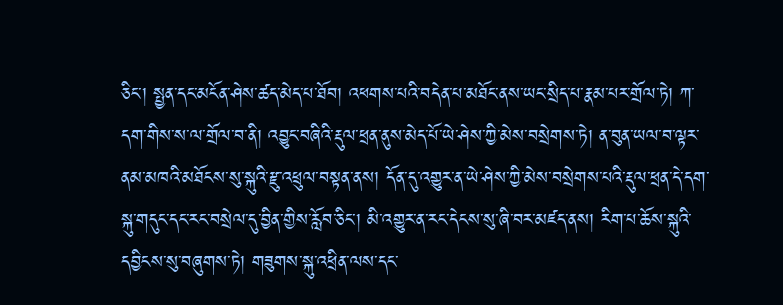ཅིང་། སྤྱན་དང་མངོན་ཤེས་ཚད་མེད་པ་ཐོབ། འཕགས་པའི་བདེན་པ་མཐོང་ནས་ཡང་སྲིད་པ་རྣམ་པར་གྲོལ་ཏེ། ཀ་དག་གིས་ས་ལ་གྲོལ་བ་ནི། འབྱུང་བཞིའི་རྡུལ་ཕྲན་ནུས་མེད་པོ་ཡེ་ཤེས་ཀྱི་མེས་བསྲེགས་ཏེ། ན་བུན་ཡལ་བ་ལྟར་ནམ་མཁའི་མཐོངས་སུ་སྐུའི་རྫུ་འཕྲུལ་བསྟན་ནས། དོན་དུ་འགྱུར་ན་ཡེ་ཤེས་ཀྱི་མེས་བསྲེགས་པའི་རྡུལ་ཕྲན་དེ་དག་སྐུ་གདུང་དང་རང་བསྲེལ་དུ་བྱིན་གྱིས་རློབ་ཅིང་། མི་འགྱུར་ན་རང་དེངས་སུ་ཞི་བར་མཛད་ནས། རིག་པ་ཆོས་སྐུའི་དབྱིངས་སུ་བཞུགས་ཏེ། གཟུགས་སྐུ་འཕྲིན་ལས་དང་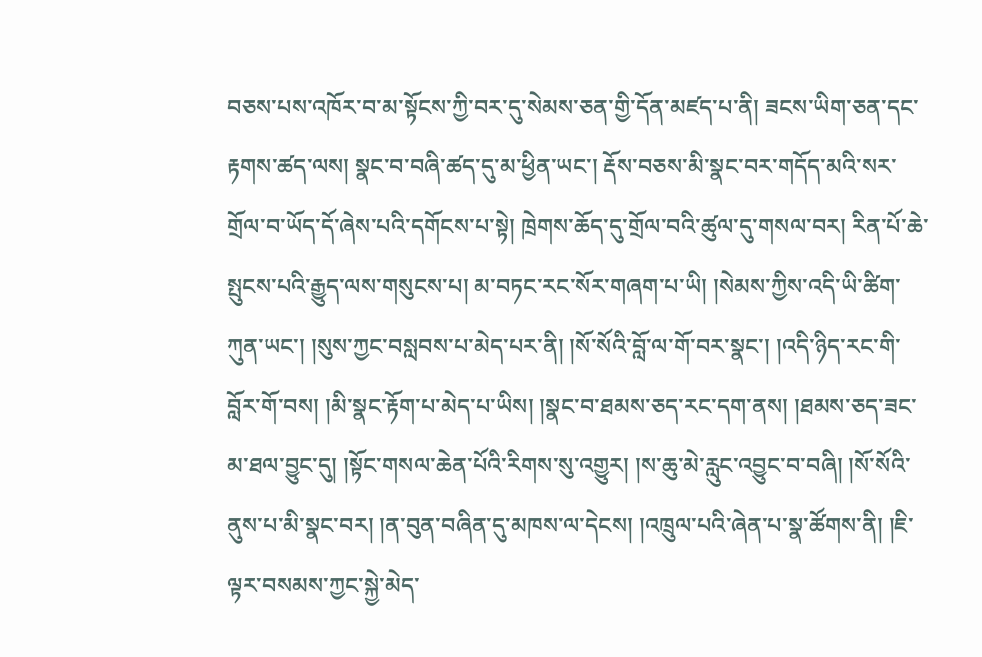བཅས་པས་འཁོར་བ་མ་སྟོངས་ཀྱི་བར་དུ་སེམས་ཅན་གྱི་དོན་མཛད་པ་ནི། ཟངས་ཡིག་ཅན་དང་རྟགས་ཚད་ལས། སྣང་བ་བཞི་ཚད་དུ་མ་ཕྱིན་ཡང་། རྡོས་བཅས་མི་སྣང་བར་གདོད་མའི་སར་གྲོལ་བ་ཡོད་དོ་ཞེས་པའི་དགོངས་པ་སྟེ། ཁྲེགས་ཆོད་དུ་གྲོལ་བའི་ཚུལ་དུ་གསལ་བར། རིན་པོ་ཆེ་སྤུངས་པའི་རྒྱུད་ལས་གསུངས་པ། མ་བཏང་རང་སོར་གཞག་པ་ཡི། །སེམས་ཀྱིས་འདི་ཡི་ཚིག་ཀུན་ཡང་། །སུས་ཀྱང་བསླབས་པ་མེད་པར་ནི། །སོ་སོའི་བློ་ལ་གོ་བར་སྣང་། །འདི་ཉིད་རང་གི་བློར་གོ་བས། །མི་སྣང་རྟོག་པ་མེད་པ་ཡིས། །སྣང་བ་ཐམས་ཅད་རང་དག་ནས། །ཐམས་ཅད་ཟང་མ་ཐལ་བྱུང་དུ། །སྟོང་གསལ་ཆེན་པོའི་རིགས་སུ་འགྱུར། །ས་ཆུ་མེ་རླུང་འབྱུང་བ་བཞི། །སོ་སོའི་ནུས་པ་མི་སྣང་བར། །ན་བུན་བཞིན་དུ་མཁས་ལ་དེངས། །འཁྲུལ་པའི་ཞེན་པ་སྣ་ཚོགས་ནི། །ཇི་ལྟར་བསམས་ཀྱང་སྐྱེ་མེད་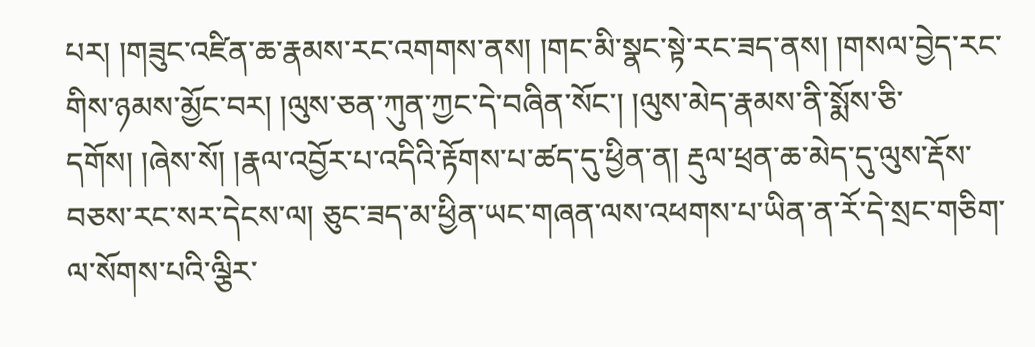པར། །གཟུང་འཛིན་ཆ་རྣམས་རང་འགགས་ནས། །གང་མི་སྣང་སྟེ་རང་ཟད་ནས། །གསལ་བྱེད་རང་གིས་ཉམས་མྱོང་བར། །ལུས་ཅན་ཀུན་ཀྱང་དེ་བཞིན་སོང་། །ལུས་མེད་རྣམས་ནི་སྨོས་ཅི་དགོས། །ཞེས་སོ། །རྣལ་འབྱོར་པ་འདིའི་རྟོགས་པ་ཚད་དུ་ཕྱིན་ན། རྡུལ་ཕྲན་ཆ་མེད་དུ་ལུས་རྡོས་བཅས་རང་སར་དེངས་ལ། ཅུང་ཟད་མ་ཕྱིན་ཡང་གཞན་ལས་འཕགས་པ་ཡིན་ན་རོ་དེ་སྲང་གཅིག་ལ་སོགས་པའི་ལྕིར་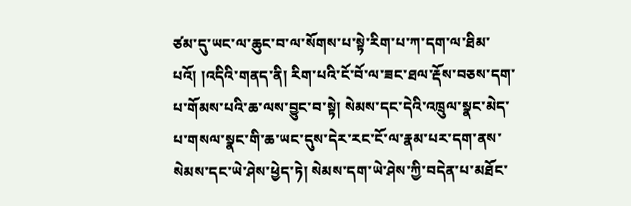ཙམ་དུ་ཡང་ལ་ཆུང་བ་ལ་སོགས་པ་སྟེ་རིག་པ་ཀ་དག་ལ་ཐིམ་པའོ། །འདིའི་གནད་ནི། རིག་པའི་ངོ་བོ་ལ་ཟང་ཐལ་རྡོས་བཅས་དག་པ་གོམས་པའི་ཆ་ལས་བྱུང་བ་སྟེ། སེམས་དང་དེའི་འཁྲུལ་སྣང་མེད་པ་གསལ་སྣང་གི་ཆ་ཡང་དུས་དེར་རང་ངོ་ལ་རྣམ་པར་དག་ནས་སེམས་དང་ཡེ་ཤེས་ཕྱེད་ཏེ། སེམས་དག་ཡེ་ཤེས་ཀྱི་བདེན་པ་མཐོང་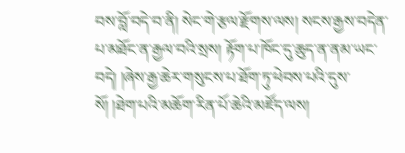བས་བློ་བདེ་བ་ནི། སེང་གེ་རྩལ་རྫོགས་ལས། སངས་རྒྱས་བདེན་པ་མཐོང་ན་རྒྱལ་བའི་སྲས། རྟོག་པ་ཁོང་དུ་ཆུད་ན་ནམ་ཡང་བདེ། །ཞེས་རྒྱ་ཆེར་གསུངས་པ་ཐོག་ཏུ་ཕེབས་པའི་དུས་སོ། །ཐེག་པའི་མཆོག་རིན་པོ་ཆེའི་མཛོད་ལས།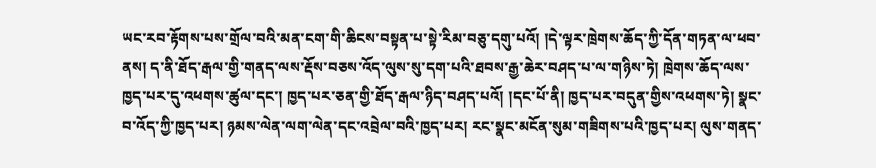ཡང་རབ་རྟོགས་པས་གྲོལ་བའི་མན་ངག་གི་ཆིངས་བསྟན་པ་སྟེ་རིམ་བཅུ་དགུ་པའོ། །དེ་ལྟར་ཁྲེགས་ཆོད་ཀྱི་དོན་གཏན་ལ་ཕབ་ནས། ད་ནི་ཐོད་རྒལ་གྱི་གནད་ལས་རྡོས་བཅས་འོད་ལུས་སུ་དག་པའི་ཐབས་རྒྱ་ཆེར་བཤད་པ་ལ་གཉིས་ཏེ། ཁྲེགས་ཆོད་ལས་ཁྱད་པར་དུ་འཕགས་ཚུལ་དང་། ཁྱད་པར་ཅན་གྱི་ཐོད་རྒལ་ཉིད་བཤད་པའོ། །དང་པོ་ནི། ཁྱད་པར་བདུན་གྱིས་འཕགས་ཏེ། སྣང་བ་འོད་ཀྱི་ཁྱད་པར། ཉམས་ལེན་ལག་ལེན་དང་འབྲེལ་བའི་ཁྱད་པར། རང་སྣང་མངོན་སུམ་གཟིགས་པའི་ཁྱད་པར། ལུས་གནད་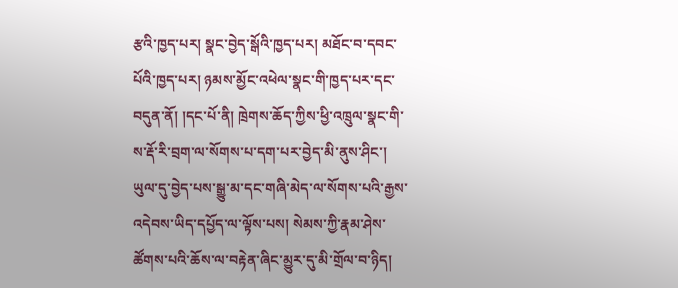རྩའི་ཁྱད་པར། སྣང་བྱེད་སྒོའི་ཁྱད་པར། མཐོང་བ་དབང་པོའི་ཁྱད་པར། ཉམས་མྱོང་འཕེལ་སྣང་གི་ཁྱད་པར་དང་བདུན་ནོ། །དང་པོ་ནི། ཁྲེགས་ཆོད་ཀྱིས་ཕྱི་འཁྲུལ་སྣང་གི་ས་རྡོ་རི་བྲག་ལ་སོགས་པ་དག་པར་བྱེད་མི་ནུས་ཤིང་། ཡུལ་དུ་བྱེད་པས་སྒྱུ་མ་དང་གཞི་མེད་ལ་སོགས་པའི་རྒྱས་འདེབས་ཡིད་དཔྱོད་ལ་ལྟོས་པས། སེམས་ཀྱི་རྣམ་ཤེས་ཚོགས་པའི་ཆོས་ལ་བརྟེན་ཞིང་མྱུར་དུ་མི་གྲོལ་བ་ཉིད།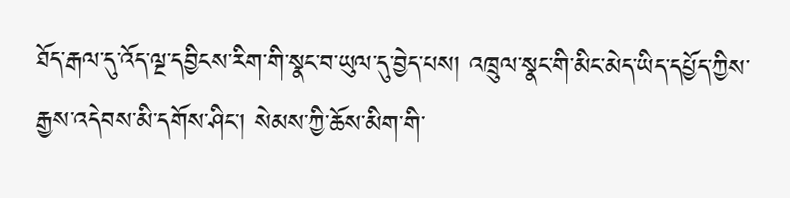ཐོད་རྒལ་དུ་འོད་ལྔ་དབྱིངས་རིག་གི་སྣང་བ་ཡུལ་དུ་བྱེད་པས། འཁྲུལ་སྣང་གི་མིང་མེད་ཡིད་དཔྱོད་ཀྱིས་རྒྱས་འདེབས་མི་དགོས་ཤིང་། སེམས་ཀྱི་ཆོས་མིག་གི་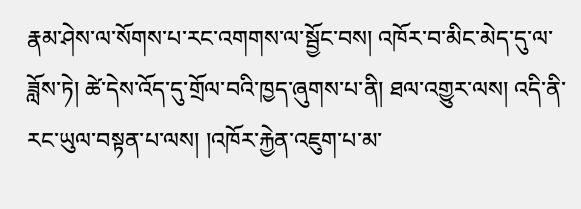རྣམ་ཤེས་ལ་སོགས་པ་རང་འགགས་ལ་སྦྱོང་བས། འཁོར་བ་མིང་མེད་དུ་ལ་ཟློས་ཏེ། ཚེ་དེས་འོད་དུ་གྲོལ་བའི་ཁྱད་ཞུགས་པ་ནི། ཐལ་འགྱུར་ལས། འདི་ནི་རང་ཡུལ་བསྟན་པ་ལས། །འཁོར་རྐྱེན་འཇུག་པ་མ་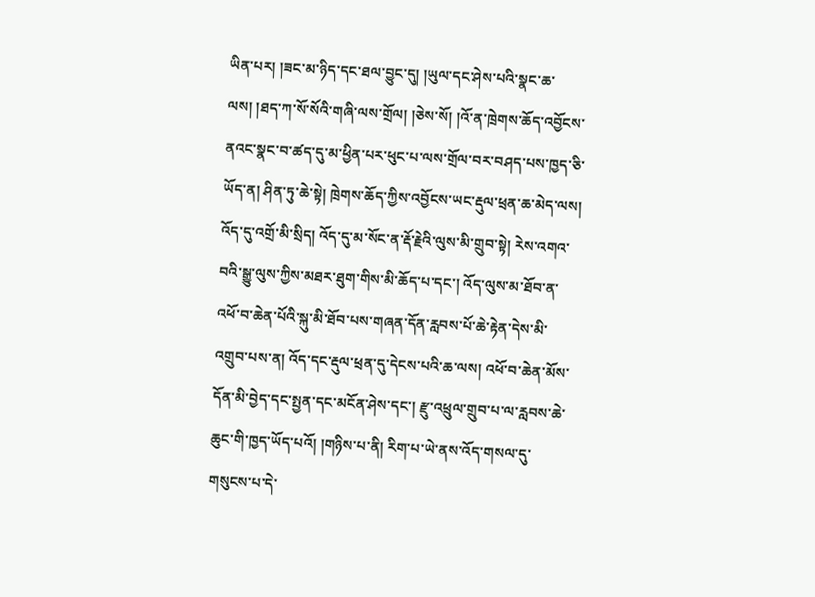ཡིན་པར། །ཟང་མ་ཉིད་དང་ཐལ་བྱུང་དུ། །ཡུལ་དང་ཤེས་པའི་སྣང་ཆ་ལས། །ཐད་ཀ་སོ་སོའི་གཞི་ལས་གྲོལ། །ཅེས་སོ། །འོ་ན་ཁྲེགས་ཆོད་འབྱོངས་ནའང་སྣང་བ་ཚད་དུ་མ་ཕྱིན་པར་ཕུང་པ་ལས་གྲོལ་བར་བཤད་པས་ཁྱད་ཅི་ཡོད་ན། ཤིན་ཏུ་ཆེ་སྟེ། ཁྲེགས་ཆོད་ཀྱིས་འབྱོངས་ཡང་རྡུལ་ཕྲན་ཆ་མེད་ལས། འོད་དུ་འགྲོ་མི་སྲིད། འོད་དུ་མ་སོང་ན་རྡོ་རྗེའི་ལུས་མི་གྲུབ་སྟེ། རེས་འགའ་བའི་སྒྱུ་ལུས་ཀྱིས་མཐར་ཐུག་གིས་མི་ཆོད་པ་དང་། འོད་ལུས་མ་ཐོབ་ན་འཕོ་བ་ཆེན་པོའི་སྐུ་མི་ཐོབ་པས་གཞན་དོན་རླབས་པོ་ཆེ་རྟེན་དེས་མི་འགྲུབ་པས་ན། འོད་དང་རྡུལ་ཕྲན་དུ་དེངས་པའི་ཆ་ལས། འཕོ་བ་ཆེན་མོས་དོན་མི་བྱེད་དང་སྤྱན་དང་མངོན་ཤེས་དང་། རྫུ་འཕྲུལ་གྲུབ་པ་ལ་རླབས་ཆེ་ཆུང་གི་ཁྱད་ཡོད་པའོ། །གཉིས་པ་ནི། རིག་པ་ཡེ་ནས་འོད་གསལ་དུ་གསུངས་པ་དེ་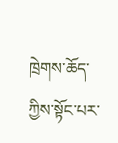ཁྲེགས་ཆོད་ཀྱིས་སྟོང་པར་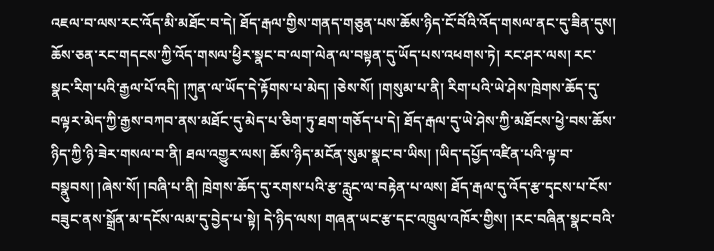འཇལ་བ་ལས་རང་འོད་མི་མཐོང་བ་དེ། ཐོད་རྒལ་གྱིས་གནད་གཅུན་པས་ཆོས་ཉིད་ངོ་བོའི་འོད་གསལ་ནང་དུ་ཟིན་དུས། ཆོས་ཅན་རང་གདངས་ཀྱི་འོད་གསལ་ཕྱིར་སྣང་བ་ལག་ལེན་ལ་བསྟན་དུ་ཡོད་པས་འཕགས་ཏེ། རང་ཤར་ལས། རང་སྣང་རིག་པའི་རྒྱལ་པོ་འདི། །ཀུན་ལ་ཡོད་དེ་རྟོགས་པ་མེད། །ཅེས་སོ། །གསུམ་པ་ནི། རིག་པའི་ཡེ་ཤེས་ཁྲེགས་ཆོད་དུ་བལྟར་མེད་ཀྱི་རྒྱས་བཀབ་ནས་མཐོང་དུ་མེད་པ་ཅིག་ཏུ་ཐག་གཅོད་པ་དེ། ཐོད་རྒལ་དུ་ཡེ་ཤེས་ཀྱི་མཐོངས་ཕྱེ་བས་ཆོས་ཉིད་ཀྱི་ཉི་ཟེར་གསལ་བ་ནི། ཐལ་འགྱུར་ལས། ཆོས་ཉིད་མངོན་སུམ་སྣང་བ་ཡིས། །ཡིད་དཔྱོད་འཛིན་པའི་ལྟ་བ་བསྣུབས། །ཞེས་སོ། །བཞི་པ་ནི། ཁྲེགས་ཆོད་དུ་རགས་པའི་རྩ་རླུང་ལ་བརྟེན་པ་ལས། ཐོད་རྒལ་དུ་འོད་རྩ་དྭངས་པ་ངོས་བཟུང་ནས་སྒྲོན་མ་དངོས་ལམ་དུ་བྱེད་པ་སྟེ། དེ་ཉིད་ལས། གཞན་ཡང་རྩ་དང་འཁྲུལ་འཁོར་གྱིས། །རང་བཞིན་སྣང་བའི་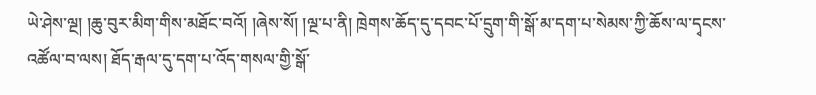ཡེ་ཤེས་ལྔ། །ཆུ་བུར་མིག་གིས་མཐོང་བའོ། །ཞེས་སོ། །ལྔ་པ་ནི། ཁྲེགས་ཆོད་དུ་དབང་པོ་དྲུག་གི་སྒོ་མ་དག་པ་སེམས་ཀྱི་ཆོས་ལ་དྭངས་འཚོལ་བ་ལས། ཐོད་རྒལ་དུ་དག་པ་འོད་གསལ་གྱི་སྒོ་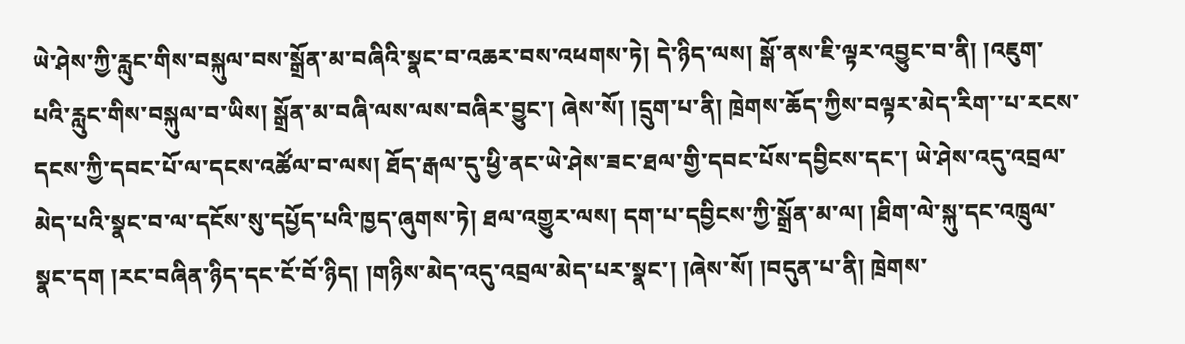ཡེ་ཤེས་ཀྱི་རླུང་གིས་བསྐུལ་བས་སྒྲོན་མ་བཞིའི་སྣང་བ་འཆར་བས་འཕགས་ཏེ། དེ་ཉིད་ལས། སྒོ་ནས་ཇི་ལྟར་འབྱུང་བ་ནི། །འཇུག་པའི་རླུང་གིས་བསྐུལ་བ་ཡིས། སྒྲོན་མ་བཞི་ལས་ལས་བཞིར་བྱུང་། ཞེས་སོ། །དྲུག་པ་ནི། ཁྲེགས་ཆོད་ཀྱིས་བལྟར་མེད་རིག་་པ་རངས་དངས་ཀྱི་དབང་པོ་ལ་དངས་འཚོལ་བ་ལས། ཐོད་རྒལ་དུ་ཕྱི་ནང་ཡེ་ཤེས་ཟང་ཐལ་གྱི་དབང་པོས་དབྱིངས་དང་། ཡེ་ཤེས་འདུ་འབྲལ་མེད་པའི་སྣང་བ་ལ་དངོས་སུ་དཔྱོད་པའི་ཁྱད་ཞུགས་ཏེ། ཐལ་འགྱུར་ལས། དག་པ་དབྱིངས་ཀྱི་སྒྲོན་མ་ལ། །ཐིག་ལེ་སྐུ་དང་འཁྲུལ་སྣང་དག །རང་བཞིན་ཉིད་དང་ངོ་བོ་ཉིད། །གཉིས་མེད་འདུ་འབྲལ་མེད་པར་སྣང་། །ཞེས་སོ། །བདུན་པ་ནི། ཁྲེགས་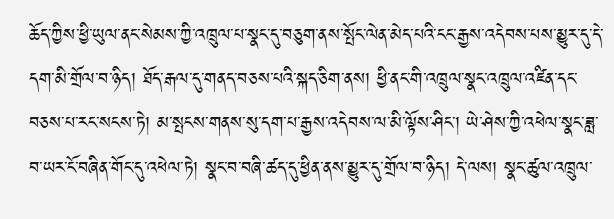ཆོད་ཀྱིས་ཕྱི་ཡུལ་ནང་སེམས་ཀྱི་འཁྲུལ་པ་སྣང་དུ་བཅུག་ནས་སྤོང་ལེན་མེད་པའི་ངང་རྒྱས་འདེབས་པས་མྱུར་དུ་དེ་དག་མི་གྲོལ་བ་ཉིད། ཐོད་རྒལ་དུ་གནད་བཅས་པའི་སྐད་ཅིག་ནས། ཕྱི་ནང་གི་འཁྲུལ་སྣང་འཁྲུལ་འཛིན་དང་བཅས་པ་རང་སངས་ཏེ། མ་སྤངས་གནས་སུ་དག་པ་རྒྱས་འདེབས་ལ་མི་ལྟོས་ཤིང་། ཡེ་ཤེས་ཀྱི་འཕེལ་སྣང་ཟླ་བ་ཡར་ངོ་བཞིན་གོང་དུ་འཕེལ་ཏེ། སྣང་བ་བཞི་ཚད་དུ་ཕྱིན་ནས་མྱུར་དུ་གྲོལ་བ་ཉིད། དེ་ལས། སྣང་ཚུལ་འཁྲུལ་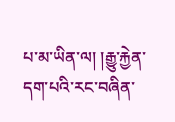པ་མ་ཡིན་ལ། །རྒྱུ་རྐྱེན་དག་པའི་རང་བཞིན་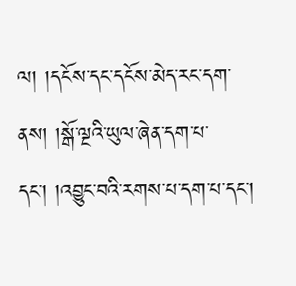ལ། །དངོས་དང་དངོས་མེད་རང་དག་ནས། །སྒོ་ལྔའི་ཡུལ་ཞེན་དག་པ་དང་། །འབྱུང་བའི་རགས་པ་དག་པ་དང་།